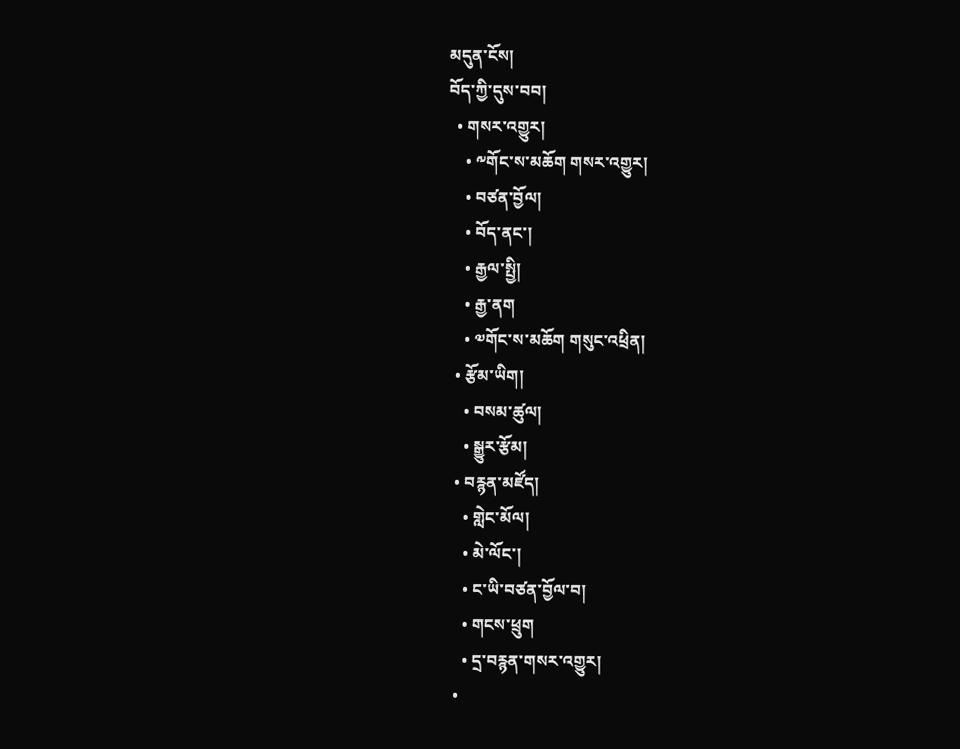མདུན་ངོས།
བོད་ཀྱི་དུས་བབ།
  • གསར་འགྱུར།
    • ༸གོང་ས་མཆོག གསར་འགྱུར།
    • བཙན་བྱོལ།
    • བོད་ནང་།
    • རྒྱལ་སྤྱི།
    • རྒྱ་ནག
    • ༧གོང་ས་མཆོག གསུང་འཕྲིན།
  • རྩོམ་ཡིག།
    • བསམ་ཚུལ།
    • སྒྱུར་རྩོམ།
  • བརྙན་མཛོད།
    • གླེང་མོལ།
    • མེ་ལོང་།
    • ང་ཡི་བཙན་བྱོལ་བ།
    • གངས་ཕྲུག
    • དྲ་བརྙན་གསར་འགྱུར།
  •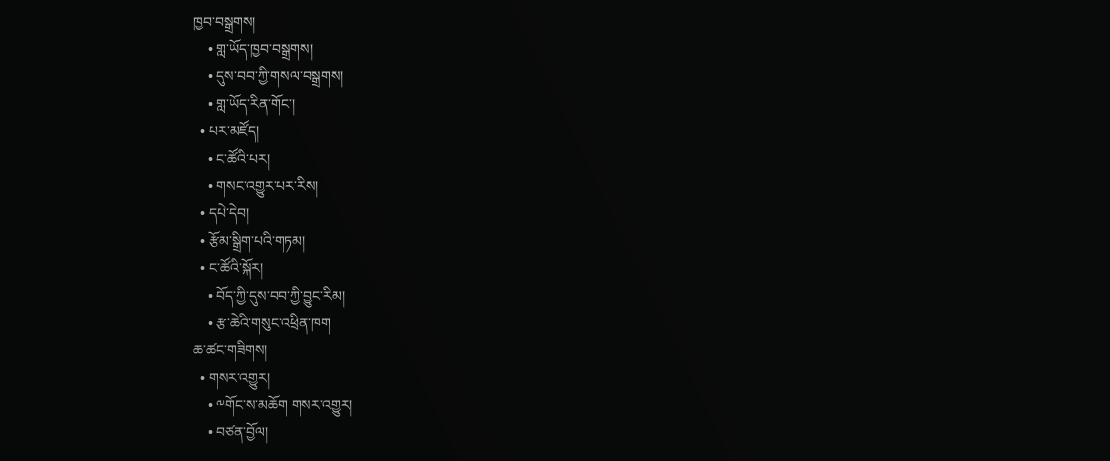ཁྱབ་བསྒྲགས།
    • གླ་ཡོད་ཁྱབ་བསྒྲགས།
    • དུས་བབ་ཀྱི་གསལ་བསྒྲགས།
    • གླ་ཡོད་རིན་གོང་།
  • པར་མཛོད།
    • ང་ཚོའི་པར།
    • གསང་འགྱུར་པར་རིས།
  • དཔེ་དེབ།
  • རྩོམ་སྒྲིག་པའི་གཏམ།
  • ང་ཚོའི་སྐོར།
    • བོད་ཀྱི་དུས་བབ་ཀྱི་བྱུང་རིམ།
    • རྩ་ཆེའི་གསུང་འཕྲིན་ཁག
ཆ་ཚང་གཟིགས།
  • གསར་འགྱུར།
    • ༸གོང་ས་མཆོག གསར་འགྱུར།
    • བཙན་བྱོལ།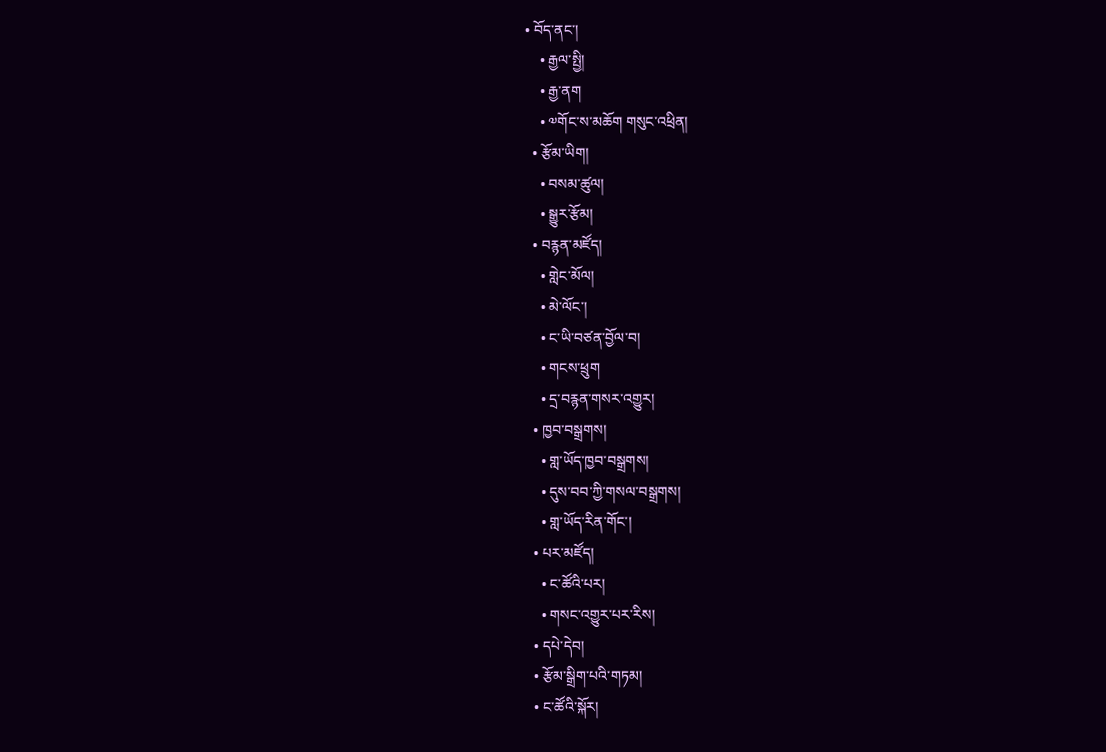• བོད་ནང་།
    • རྒྱལ་སྤྱི།
    • རྒྱ་ནག
    • ༧གོང་ས་མཆོག གསུང་འཕྲིན།
  • རྩོམ་ཡིག།
    • བསམ་ཚུལ།
    • སྒྱུར་རྩོམ།
  • བརྙན་མཛོད།
    • གླེང་མོལ།
    • མེ་ལོང་།
    • ང་ཡི་བཙན་བྱོལ་བ།
    • གངས་ཕྲུག
    • དྲ་བརྙན་གསར་འགྱུར།
  • ཁྱབ་བསྒྲགས།
    • གླ་ཡོད་ཁྱབ་བསྒྲགས།
    • དུས་བབ་ཀྱི་གསལ་བསྒྲགས།
    • གླ་ཡོད་རིན་གོང་།
  • པར་མཛོད།
    • ང་ཚོའི་པར།
    • གསང་འགྱུར་པར་རིས།
  • དཔེ་དེབ།
  • རྩོམ་སྒྲིག་པའི་གཏམ།
  • ང་ཚོའི་སྐོར།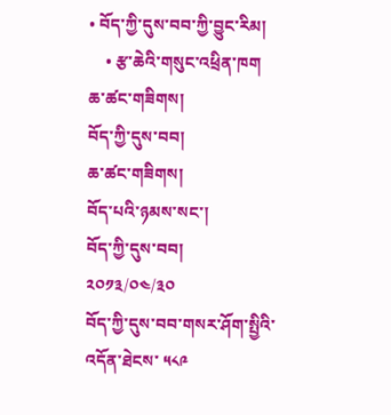• བོད་ཀྱི་དུས་བབ་ཀྱི་བྱུང་རིམ།
    • རྩ་ཆེའི་གསུང་འཕྲིན་ཁག
ཆ་ཚང་གཟིགས།
བོད་ཀྱི་དུས་བབ།
ཆ་ཚང་གཟིགས།
བོད་པའི་ཉམས་སང་།
བོད་ཀྱི་དུས་བབ།
༢༠༡༣/༠༤/༣༠
བོད་ཀྱི་དུས་བབ་གསར་ཤོག་སྤྱིའི་འདོན་ཐེངས་ ༥༨༩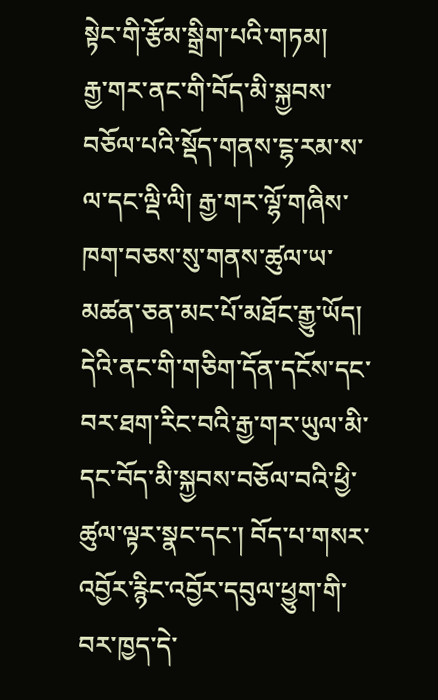སྟེང་གི་རྩོམ་སྒྲིག་པའི་གཏམ།
རྒྱ་གར་ནང་གི་བོད་མི་སྐྱབས་བཅོལ་པའི་སྡོད་གནས་ངྷ་རམ་ས་ལ་དང་ལྡི་ལི། རྒྱ་གར་ལྷོ་གཞིས་ཁག་བཅས་སུ་གནས་ཚུལ་ཡ་མཚན་ཅན་མང་པོ་མཐོང་རྒྱུ་ཡོད། དེའི་ནང་གི་གཅིག་དོན་དངོས་དང་བར་ཐག་རིང་བའི་རྒྱ་གར་ཡུལ་མི་དང་བོད་མི་སྐྱབས་བཅོལ་བའི་ཕྱི་ཚུལ་ལྟར་སྣང་དང་། བོད་པ་གསར་འབྱོར་རྙིང་འབྱོར་དབུལ་ཕྱུག་གི་བར་ཁྱད་དེ་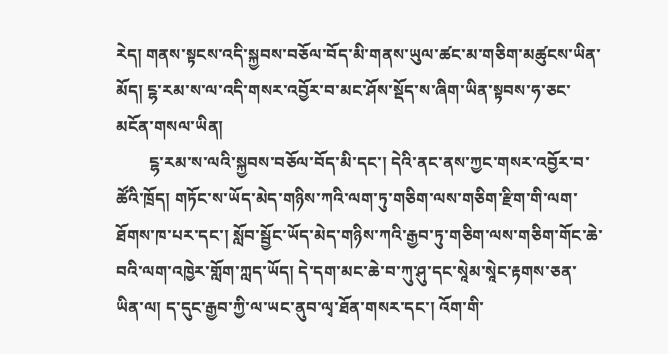རེད། གནས་སྟངས་འདི་སྐྱབས་བཅོལ་བོད་མི་གནས་ཡུལ་ཚང་མ་གཅིག་མཚུངས་ཡིན་མོད། ངྷ་རམ་ས་ལ་འདི་གསར་འབྱོར་བ་མང་ཤོས་སྡོད་ས་ཞིག་ཡིན་སྟབས་ཧ་ཅང་མངོན་གསལ་ཡིན།
        ངྷ་རམ་ས་ལའི་སྐྱབས་བཅོལ་བོད་མི་དང་། དེའི་ནང་ནས་ཀྱང་གསར་འབྱོར་བ་ཚོའི་ཁྲོད། གཏོང་ས་ཡོད་མེད་གཉིས་ཀའི་ལག་ཏུ་གཅིག་ལས་གཅིག་རྫིག་གི་ལག་ཐོགས་ཁ་པར་དང་། སློབ་སྦྱོང་ཡོད་མེད་གཉིས་ཀའི་རྒྱབ་ཏུ་གཅིག་ལས་གཅིག་གོང་ཆེ་བའི་ལག་འཁྱེར་གློག་ཀླད་ཡོད། དེ་དག་མང་ཆེ་བ་ཀུ་ཤུ་དང་སཱེམ་སཱེང་རྟགས་ཅན་ཡིན་ལ། ད་དུང་རྒྱབ་ཀྱི་ལ་ཡང་ནུབ་ལྭ་ཐོན་གསར་དང་། འོག་གི་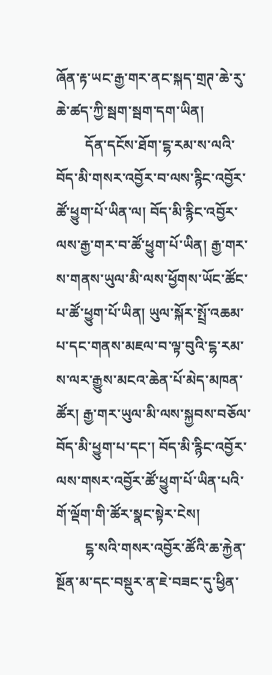ཞོན་རྟ་ཡང་རྒྱ་གར་ནང་སྐད་གྲཊ་ཆེ་རུ་ཆེ་ཚད་ཀྱི་སྦག་སྦག་དག་ཡིན།
        དོན་དངོས་ཐོག་ངྷ་རམ་ས་ལའི་བོད་མི་གསར་འབྱོར་བ་ལས་རྙིང་འབྱོར་ཚོ་ཕྱུག་པོ་ཡིན་ལ། བོད་མི་རྙིང་འབྱོར་ལས་རྒྱ་གར་བ་ཚོ་ཕྱུག་པོ་ཡིན། རྒྱ་གར་ས་གནས་ཡུལ་མི་ལས་ཕྱོགས་ཡོང་ཚོང་པ་ཚོ་ཕྱུག་པོ་ཡིན། ཡུལ་སྐོར་སྤྲོ་འཆམ་པ་དང་གནས་མཇལ་བ་ལྟ་བུའི་ངྷ་རམ་ས་ལར་རྒྱུས་མངའ་ཆེན་པོ་མེད་མཁན་ཚོར། རྒྱ་གར་ཡུལ་མི་ལས་སྐྱབས་བཅོལ་བོད་མི་ཕྱུག་པ་དང་། བོད་མི་རྙིང་འབྱོར་ལས་གསར་འབྱོར་ཚོ་ཕྱུག་པོ་ཡིན་པའི་གོ་ལྡོག་གི་ཚོར་སྣང་སྟེར་ངེས།
        ངྷ་སའི་གསར་འབྱོར་ཚོའི་ཆ་རྐྱེན་སྔོན་མ་དང་བསྡུར་ན་ཇེ་བཟང་དུ་ཕྱིན་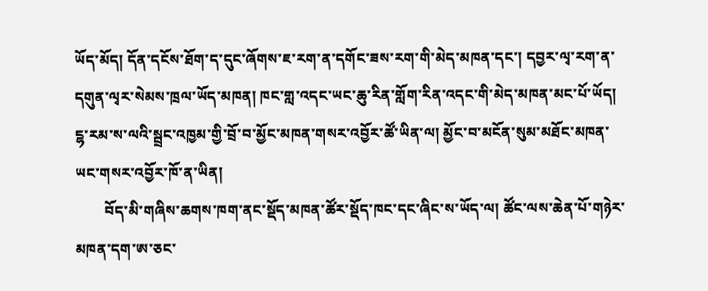ཡོད་མོད། དོན་དངོས་ཐོག་ད་དུང་ཞོགས་ཇ་རག་ན་དགོང་ཟས་རག་གི་མེད་མཁན་དང་། དབྱར་ལྭ་རག་ན་དགུན་ལྭར་སེམས་ཁྲལ་ཡོད་མཁན། ཁང་གླ་འདང་ཡང་ཆུ་རིན་གློག་རིན་འདང་གི་མེད་མཁན་མང་པོ་ཡོད། ངྷ་རམ་ས་ལའི་སྦྲང་འཁྱམ་གྱི་བྲོ་བ་མྱོང་མཁན་གསར་འབྱོར་ཚོ་ཡིན་ལ། མྱོང་བ་མངོན་སུམ་མཐོང་མཁན་ཡང་གསར་འབྱོར་ཁོ་ན་ཡིན།
        བོད་མི་གཞིས་ཆགས་ཁག་ནང་སྡོད་མཁན་ཚོར་སྡོད་ཁང་དང་ཞིང་ས་ཡོད་ལ། ཚོང་ལས་ཆེན་པོ་གཉེར་མཁན་དག་ཨ་ཅང་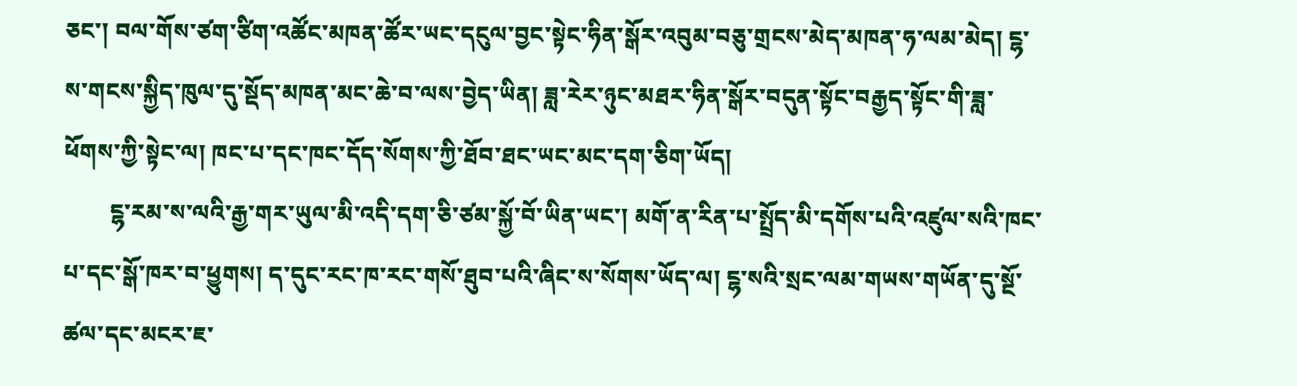ཅང་། བལ་གོས་ཙག་ཙིག་འཚོང་མཁན་ཚོར་ཡང་དངུལ་བྱང་སྟེང་ཧིན་སྒོར་འབུམ་བཅུ་གྲངས་མེད་མཁན་ཧ་ལམ་མེད། ངྷ་ས་གངས་སྐྱིད་ཁུལ་དུ་སྡོད་མཁན་མང་ཆེ་བ་ལས་བྱེད་ཡིན། ཟླ་རེར་ཉུང་མཐར་ཧིན་སྒོར་བདུན་སྟོང་བརྒྱད་སྟོང་གི་ཟླ་ཕོགས་ཀྱི་སྟེང་ལ། ཁང་པ་དང་ཁང་དོད་སོགས་ཀྱི་ཐོབ་ཐང་ཡང་མང་དག་ཅིག་ཡོད།
        ངྷ་རམ་ས་ལའི་རྒྱ་གར་ཡུལ་མི་འདི་དག་ཅི་ཙམ་སྐྱོ་བོ་ཡིན་ཡང་། མགོ་ན་རིན་པ་སྤྲོད་མི་དགོས་པའི་འཛུལ་སའི་ཁང་པ་དང་སྒོ་ཁར་བ་ཕྱུགས། ད་དུང་རང་ཁ་རང་གསོ་ཐུབ་པའི་ཞིང་ས་སོགས་ཡོད་ལ། ངྷ་སའི་སྲང་ལམ་གཡས་གཡོན་དུ་སྔོ་ཚལ་དང་མངར་ཇ་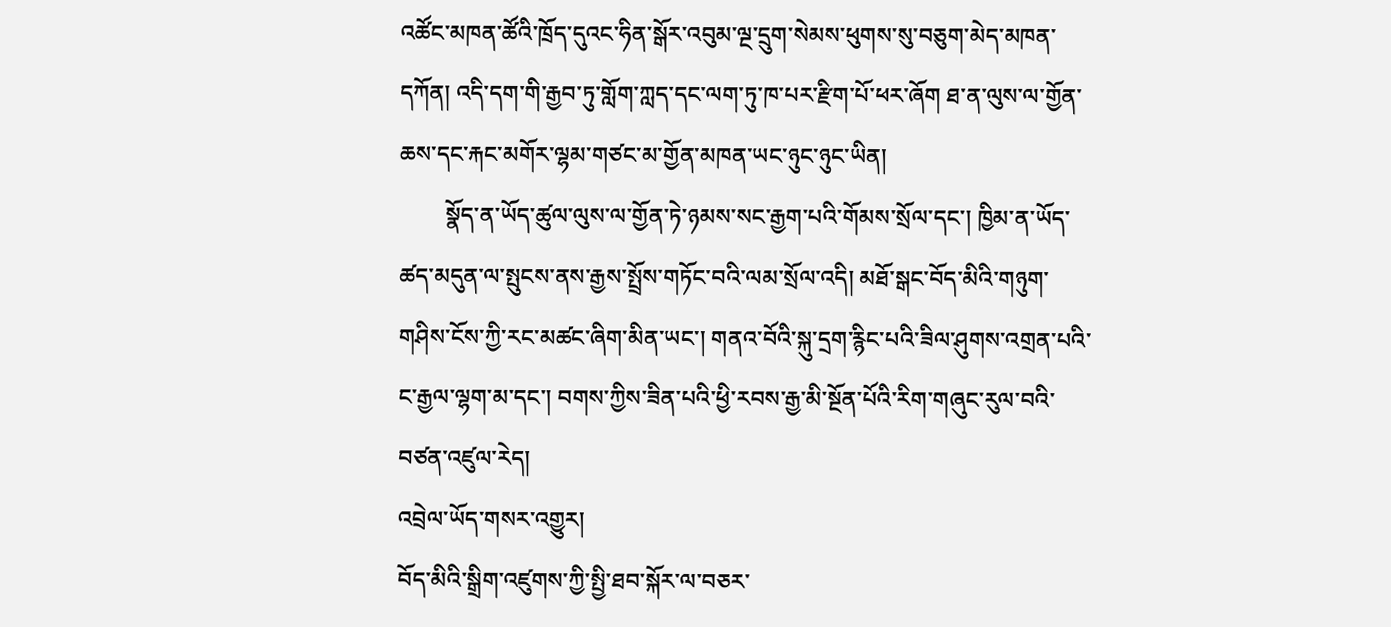འཚོང་མཁན་ཚོའི་ཁྲོད་དུའང་ཧིན་སྒོར་འབུམ་ལྔ་དྲུག་སེམས་ཕུགས་སུ་བཅུག་མེད་མཁན་དཀོན། འདི་དག་གི་རྒྱབ་ཏུ་གློག་ཀླད་དང་ལག་ཏུ་ཁ་པར་རྫིག་པོ་ཕར་ཞོག ཐ་ན་ལུས་ལ་གྱོན་ཆས་དང་རྐང་མགོར་ལྷམ་གཙང་མ་གྱོན་མཁན་ཡང་ཉུང་ཉུང་ཡིན།
        སྣོད་ན་ཡོད་ཚུལ་ལུས་ལ་གྱོན་ཏེ་ཉམས་སང་རྒྱག་པའི་གོམས་སྲོལ་དང་། ཁྱིམ་ན་ཡོད་ཚད་མདུན་ལ་སྤུངས་ནས་རྒྱས་སྤྲོས་གཏོང་བའི་ལམ་སྲོལ་འདི། མཐོ་སྒང་བོད་མིའི་གཉུག་གཤིས་ངོས་ཀྱི་རང་མཚང་ཞིག་མིན་ཡང་། གནའ་བོའི་སྐུ་དྲག་རྙིང་པའི་ཟིལ་ཤུགས་འགྲན་པའི་ང་རྒྱལ་ལྷག་མ་དང་། བགས་ཀྱིས་ཟིན་པའི་ཕྱི་རབས་རྒྱ་མི་སྔོན་པོའི་རིག་གཞུང་རུལ་བའི་བཙན་འཛུལ་རེད།
འབྲེལ་ཡོད་གསར་འགྱུར།
བོད་མིའི་སྒྲིག་འཛུགས་ཀྱི་སྤྱི་ཐབ་སྐོར་ལ་བཅར་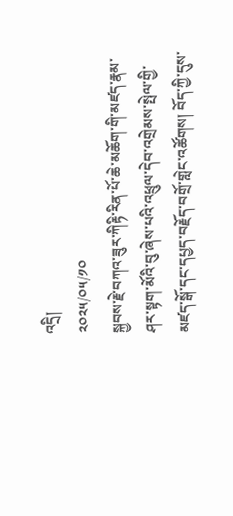འདྲི།
༢༠༢༥/༠༥/༡༠
སྐྱབས་རྗེ་བཀའ་ཟུར་ཀིརྟི་རིན་པོ་ཆེ་མཆོག་གི་མཛད་རྣམ་ཤར་སྟག་མོའི་བུ་ཞེས་པའི་འཕྲུལ་དེབ་འགྲེམས་སྤེལ་གྱི་མཛད་སྒོ་དང་དཔྱད་བརྗོད་བགྲོ་གླེང་འཚོགས། བོད་ཀྱི་དུས་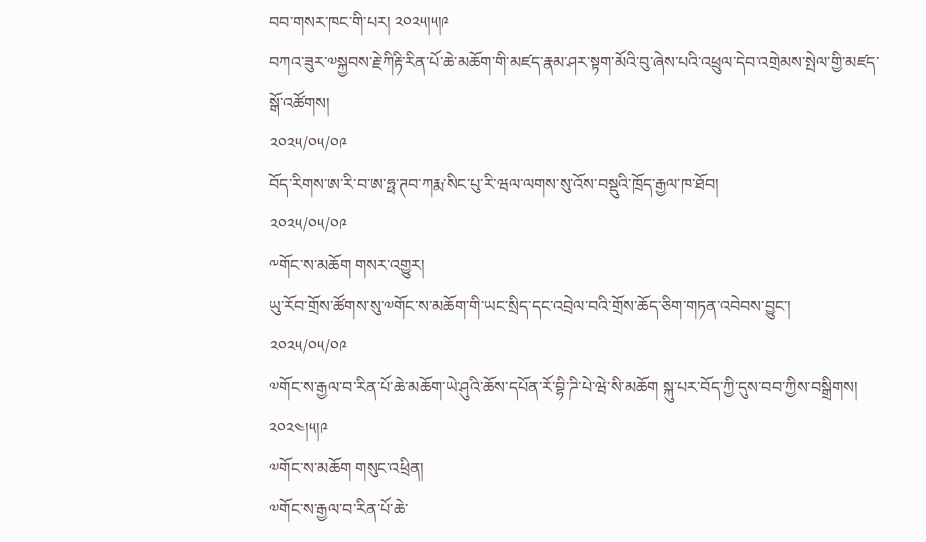བབ་གསར་ཁང་གི་པར། ༢༠༢༥།༥།༩
བཀའ་ཟུར་༧སྐྱབས་རྗེ་ཀིརྟི་རིན་པོ་ཆེ་མཆོག་གི་མཛད་རྣམ་ཤར་སྟག་མོའི་བུ་ཞེས་པའི་འཕྲུལ་དེབ་འགྲེམས་སྤེལ་གྱི་མཛད་སྒོ་འཚོགས།
༢༠༢༥/༠༥/༠༩
བོད་རིགས་ཨ་རི་བ་ཨ་ཧྥ་ཊབ་ཀརྨ་སིང་པུ་རི་ཝལ་ལགས་སུ་འོས་བསྡུའི་ཁྲོད་རྒྱལ་ཁ་ཐོབ།
༢༠༢༥/༠༥/༠༩
༸གོང་ས་མཆོག གསར་འགྱུར།
ཡུ་རོབ་གྲོས་ཚོགས་སུ་༧གོང་ས་མཆོག་གི་ཡང་སྲིད་དང་འབྲེལ་བའི་གྲོས་ཆོད་ཅིག་གཏན་འབེབས་བྱུང་།
༢༠༢༥/༠༥/༠༩
༧གོང་ས་རྒྱལ་བ་རིན་པོ་ཆེ་མཆོག་ཡེ་ཤུའི་ཆོས་དཔོན་རོ་བྷི་ཌི་པེ་ཝེ་སི་མཆོག སྐུ་པར་བོད་ཀྱི་དུས་བབ་ཀྱིས་བསྒྲིགས། ༢༠༢༤།༥།༩
༧གོང་ས་མཆོག གསུང་འཕྲིན།
༧གོང་ས་རྒྱལ་བ་རིན་པོ་ཆེ་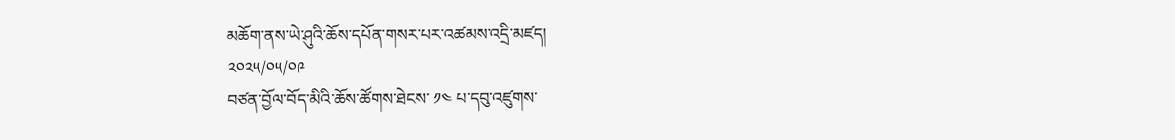མཆོག་ནས་ཡེ་ཤུའི་ཆོས་དཔོན་གསར་པར་འཚམས་འདྲི་མཛད།
༢༠༢༥/༠༥/༠༩
བཙན་བྱོལ་བོད་མིའི་ཆོས་ཚོགས་ཐེངས་ ༡༤ པ་དབུ་འཛུགས་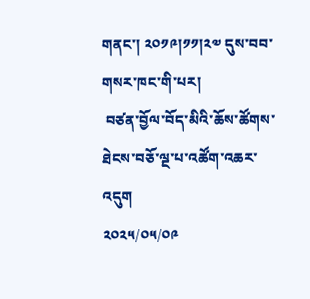གནང་། ༢༠༡༩།༡༡།༢༧ དུས་བབ་གསར་ཁང་གི་པར།
 བཙན་བྱོལ་བོད་མིའི་ཆོས་ཚོགས་ཐེངས་བཅོ་ལྔ་པ་འཚོག་འཆར་འདུག
༢༠༢༥/༠༥/༠༩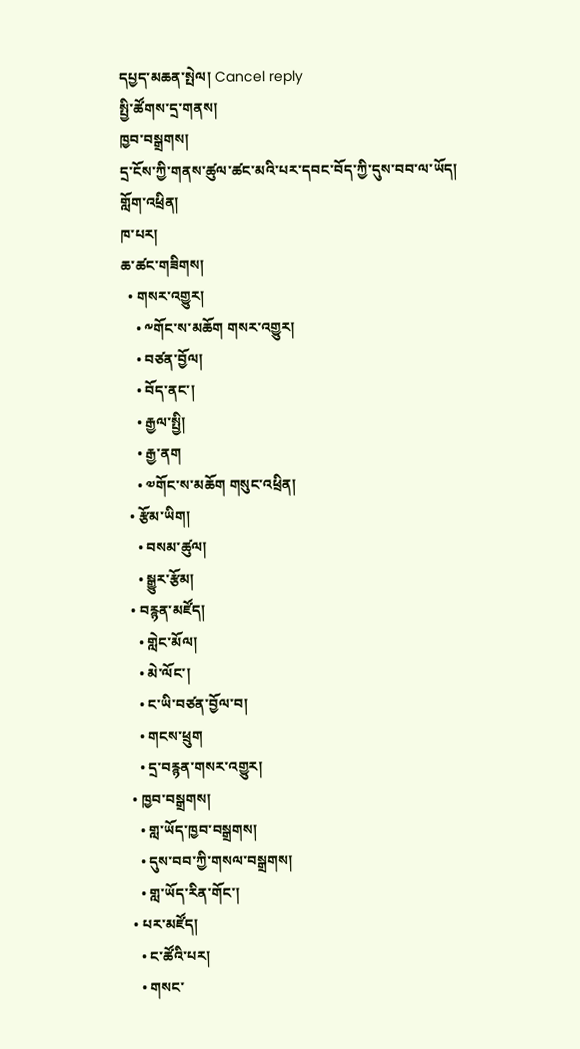དཔྱད་མཆན་སྤེལ། Cancel reply
སྤྱི་ཚོགས་དྲ་གནས།
ཁྱབ་བསྒྲགས།
དྲ་ངོས་ཀྱི་གནས་ཚུལ་ཚང་མའི་པར་དབང་བོད་ཀྱི་དུས་བབ་ལ་ཡོད།
གློག་འཕྲིན།
ཁ་པར།
ཆ་ཚང་གཟིགས།
  • གསར་འགྱུར།
    • ༸གོང་ས་མཆོག གསར་འགྱུར།
    • བཙན་བྱོལ།
    • བོད་ནང་།
    • རྒྱལ་སྤྱི།
    • རྒྱ་ནག
    • ༧གོང་ས་མཆོག གསུང་འཕྲིན།
  • རྩོམ་ཡིག།
    • བསམ་ཚུལ།
    • སྒྱུར་རྩོམ།
  • བརྙན་མཛོད།
    • གླེང་མོལ།
    • མེ་ལོང་།
    • ང་ཡི་བཙན་བྱོལ་བ།
    • གངས་ཕྲུག
    • དྲ་བརྙན་གསར་འགྱུར།
  • ཁྱབ་བསྒྲགས།
    • གླ་ཡོད་ཁྱབ་བསྒྲགས།
    • དུས་བབ་ཀྱི་གསལ་བསྒྲགས།
    • གླ་ཡོད་རིན་གོང་།
  • པར་མཛོད།
    • ང་ཚོའི་པར།
    • གསང་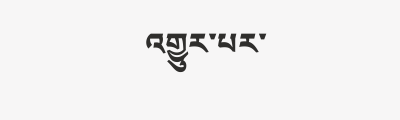འགྱུར་པར་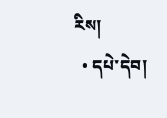རིས།
  • དཔེ་དེབ།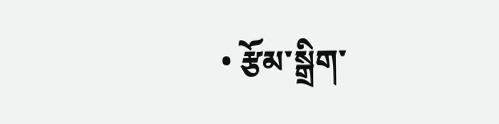• རྩོམ་སྒྲིག་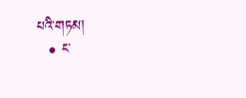པའི་གཏམ།
  • ང་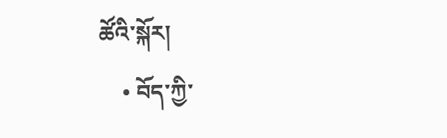ཚོའི་སྐོར།
    • བོད་ཀྱི་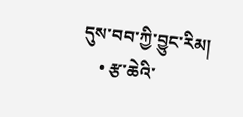དུས་བབ་ཀྱི་བྱུང་རིམ།
    • རྩ་ཆེའི་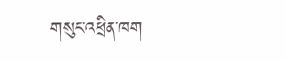གསུང་འཕྲིན་ཁག